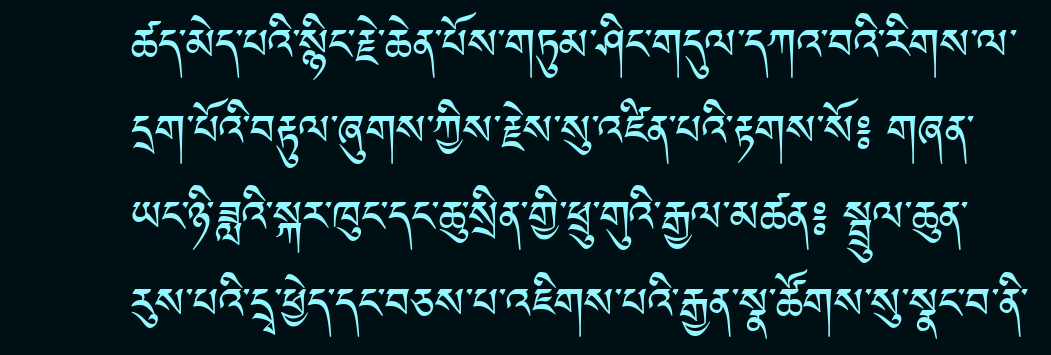ཚད་མེད་པའི་སྙིང་རྗེ་ཆེན་པོས་གཏུམ་ཤིང་གདུལ་དཀའ་བའི་རིགས་ལ་དྲག་པོའི་བརྟུལ་ཞུགས་ཀྱིས་རྗེས་སུ་འཛིན་པའི་རྟགས་སོ༔ གཞན་ཡང་ཉི་ཟླའི་སྐར་ཁུང་དང་ཆུ་སྲིན་གྱི་ཕྲུ་གུའི་རྒྱལ་མཚན༔ སྦྲུལ་ཆུན་རུས་པའི་དྲྭ་ཕྱེད་དང་བཅས་པ་འཇིགས་པའི་རྒྱན་སྣ་ཚོགས་སུ་སྣང་བ་ནི་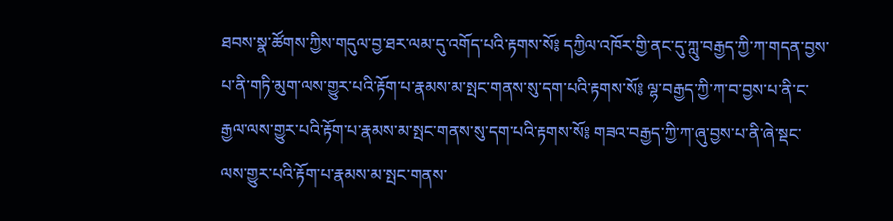ཐབས་སྣ་ཚོགས་ཀྱིས་གདུལ་བྱ་ཐར་ལམ་དུ་འགོད་པའི་རྟགས་སོ༔ དཀྱིལ་འཁོར་གྱི་ནང་དུ་ཀླུ་བརྒྱད་ཀྱི་ཀ་གདན་བྱས་པ་ནི་གཏི་མུག་ལས་གྱུར་པའི་རྟོག་པ་རྣམས་མ་སྤང་གནས་སུ་དག་པའི་རྟགས་སོ༔ ལྷ་བརྒྱད་ཀྱི་ཀ་བ་བྱས་པ་ནི་ང་རྒྱལ་ལས་གྱུར་པའི་རྟོག་པ་རྣམས་མ་སྤང་གནས་སུ་དག་པའི་རྟགས་སོ༔ གཟའ་བརྒྱད་ཀྱི་ཀ་ཞུ་བྱས་པ་ནི་ཞེ་སྡང་ལས་གྱུར་པའི་རྟོག་པ་རྣམས་མ་སྤང་གནས་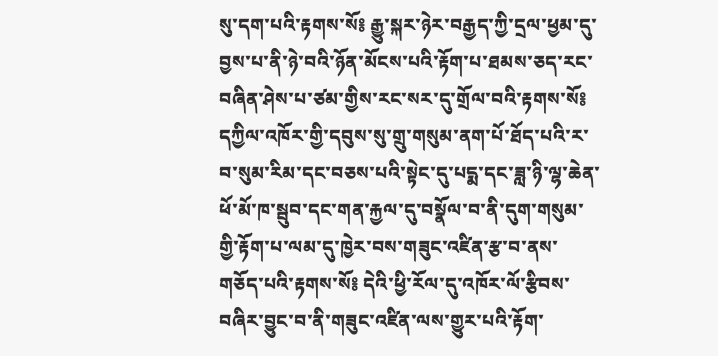སུ་དག་པའི་རྟགས་སོ༔ རྒྱུ་སྐར་ཉེར་བརྒྱད་ཀྱི་དྲལ་ཕྱམ་དུ་བྱས་པ་ནི་ཉེ་བའི་ཉོན་མོངས་པའི་རྟོག་པ་ཐམས་ཅད་རང་བཞིན་ཤེས་པ་ཙམ་གྱིས་རང་སར་དུ་གྲོལ་བའི་རྟགས་སོ༔ དཀྱིལ་འཁོར་གྱི་དབུས་སུ་གྲུ་གསུམ་ནག་པོ་ཐོད་པའི་ར་བ་སུམ་རིམ་དང་བཅས་པའི་སྟེང་དུ་པདྨ་དང་ཟླ་ཉི་ལྷ་ཆེན་ཕོ་མོ་ཁ་སྦུབ་དང་གན་རྐྱལ་དུ་བསྣོལ་བ་ནི་དུག་གསུམ་གྱི་རྟོག་པ་ལམ་དུ་ཁྱེར་བས་གཟུང་འཛིན་རྩ་བ་ནས་གཅོད་པའི་རྟགས་སོ༔ དེའི་ཕྱི་རོལ་དུ་འཁོར་ལོ་རྩིབས་བཞིར་བྱུང་བ་ནི་གཟུང་འཛིན་ལས་གྱུར་པའི་རྟོག་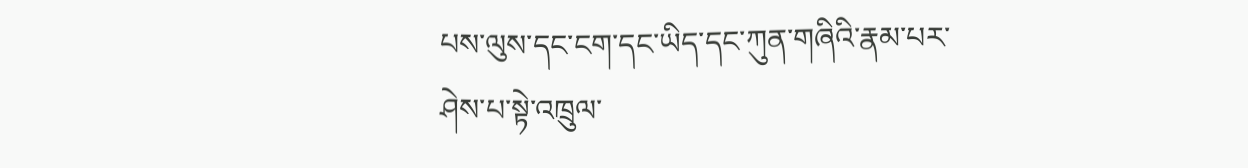པས་ལུས་དང་ངག་དང་ཡིད་དང་ཀུན་གཞིའི་རྣམ་པར་ཤེས་པ་སྟེ་འཁྲུལ་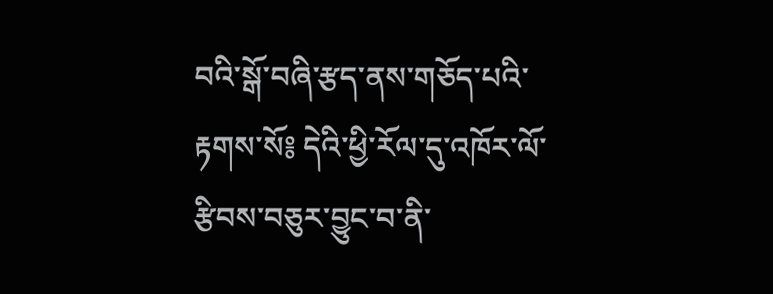བའི་སྒོ་བཞི་རྩད་ནས་གཅོད་པའི་རྟགས་སོ༔ དེའི་ཕྱི་རོལ་དུ་འཁོར་ལོ་རྩིབས་བཅུར་བྱུང་བ་ནི་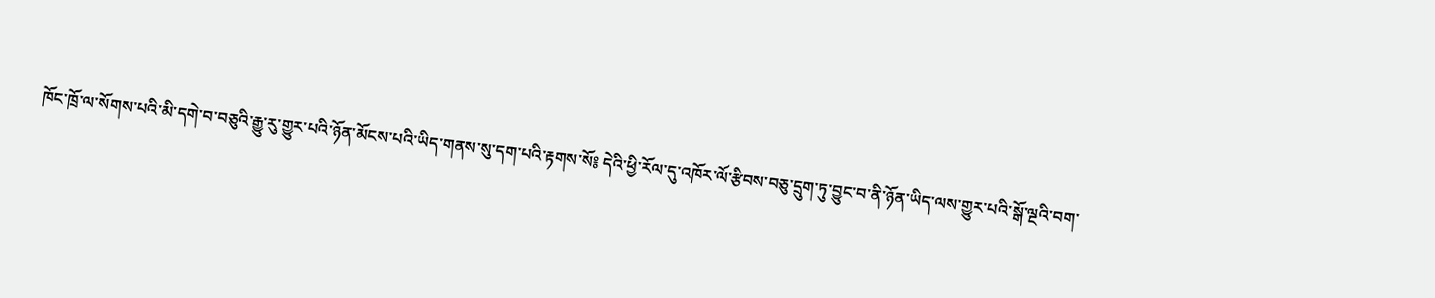ཁོང་ཁྲོ་ལ་སོགས་པའི་མི་དགེ་བ་བཅུའི་རྒྱུ་རུ་གྱུར་པའི་ཉོན་མོངས་པའི་ཡིད་གནས་སུ་དག་པའི་རྟགས་སོ༔ དེའི་ཕྱི་རོལ་དུ་འཁོར་ལོ་རྩིབས་བཅུ་དྲུག་ཏུ་བྱུང་བ་ནི་ཉོན་ཡིད་ལས་གྱུར་པའི་སྒོ་ལྔའི་བག་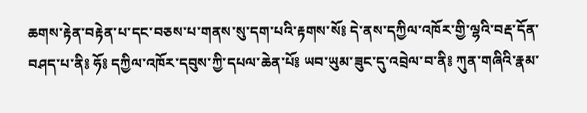ཆགས་རྟེན་བརྟེན་པ་དང་བཅས་པ་གནས་སུ་དག་པའི་རྟགས་སོ༔ དེ་ནས་དཀྱིལ་འཁོར་གྱི་ལྷའི་བརྡ་དོན་བཤད་པ་ནི༔ ཧོ༔ དཀྱིལ་འཁོར་དབུས་ཀྱི་དཔལ་ཆེན་པོ༔ ཡབ་ཡུམ་ཟུང་དུ་འབྲེལ་བ་ནི༔ ཀུན་གཞིའི་རྣམ་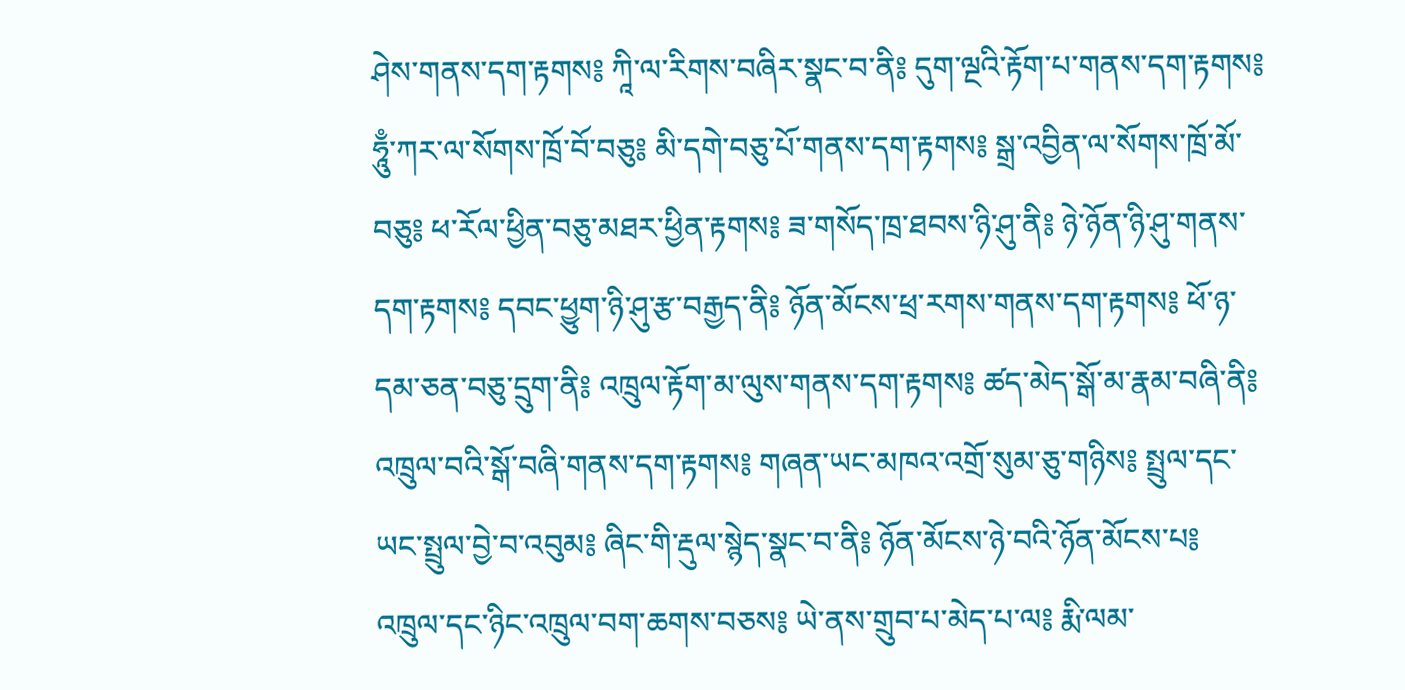ཤེས་གནས་དག་རྟགས༔ ཀཱི་ལ་རིགས་བཞིར་སྣང་བ་ནི༔ དུག་ལྔའི་རྟོག་པ་གནས་དག་རྟགས༔ ཧཱུྃ་ཀར་ལ་སོགས་ཁྲོ་བོ་བཅུ༔ མི་དགེ་བཅུ་པོ་གནས་དག་རྟགས༔ སྒྲ་འབྱིན་ལ་སོགས་ཁྲོ་མོ་བཅུ༔ ཕ་རོལ་ཕྱིན་བཅུ་མཐར་ཕྱིན་རྟགས༔ ཟ་གསོད་ཁྲ་ཐབས་ཉི་ཤུ་ནི༔ ཉེ་ཉོན་ཉི་ཤུ་གནས་དག་རྟགས༔ དབང་ཕྱུག་ཉི་ཤུ་རྩ་བརྒྱད་ནི༔ ཉོན་མོངས་ཕྲ་རགས་གནས་དག་རྟགས༔ ཕོ་ཉ་དམ་ཅན་བཅུ་དྲུག་ནི༔ འཁྲུལ་རྟོག་མ་ལུས་གནས་དག་རྟགས༔ ཚད་མེད་སྒོ་མ་རྣམ་བཞི་ནི༔ འཁྲུལ་བའི་སྒོ་བཞི་གནས་དག་རྟགས༔ གཞན་ཡང་མཁའ་འགྲོ་སུམ་ཅུ་གཉིས༔ སྤྲུལ་དང་ཡང་སྤྲུལ་བྱེ་བ་འབུམ༔ ཞིང་གི་རྡུལ་སྙེད་སྣང་བ་ནི༔ ཉོན་མོངས་ཉེ་བའི་ཉོན་མོངས་པ༔ འཁྲུལ་དང་ཉིང་འཁྲུལ་བག་ཆགས་བཅས༔ ཡེ་ནས་གྲུབ་པ་མེད་པ་ལ༔ རྨི་ལམ་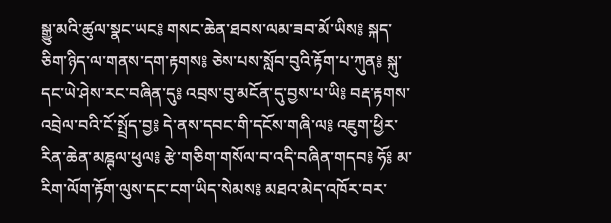སྒྱུ་མའི་ཚུལ་སྣང་ཡང༔ གསང་ཆེན་ཐབས་ལམ་ཟབ་མོ་ཡིས༔ སྐད་ཅིག་ཉིད་ལ་གནས་དག་རྟགས༔ ཅེས་པས་སློབ་བུའི་རྟོག་པ་ཀུན༔ སྐུ་དང་ཡེ་ཤེས་རང་བཞིན་དུ༔ འབྲས་བུ་མངོན་དུ་བྱས་པ་ཡི༔ བརྡ་རྟགས་འབྲེལ་བའི་ངོ་སྤྲོད་བྱ༔ དེ་ནས་དབང་གི་དངོས་གཞི་ལ༔ འཇུག་ཕྱིར་རིན་ཆེན་མཎྚལ་ཕུལ༔ རྩེ་གཅིག་གསོལ་བ་འདི་བཞིན་གདབ༔ ཧོ༔ མ་རིག་ལོག་རྟོག་ལུས་དང་ངག་ཡིད་སེམས༔ མཐའ་མེད་འཁོར་བར་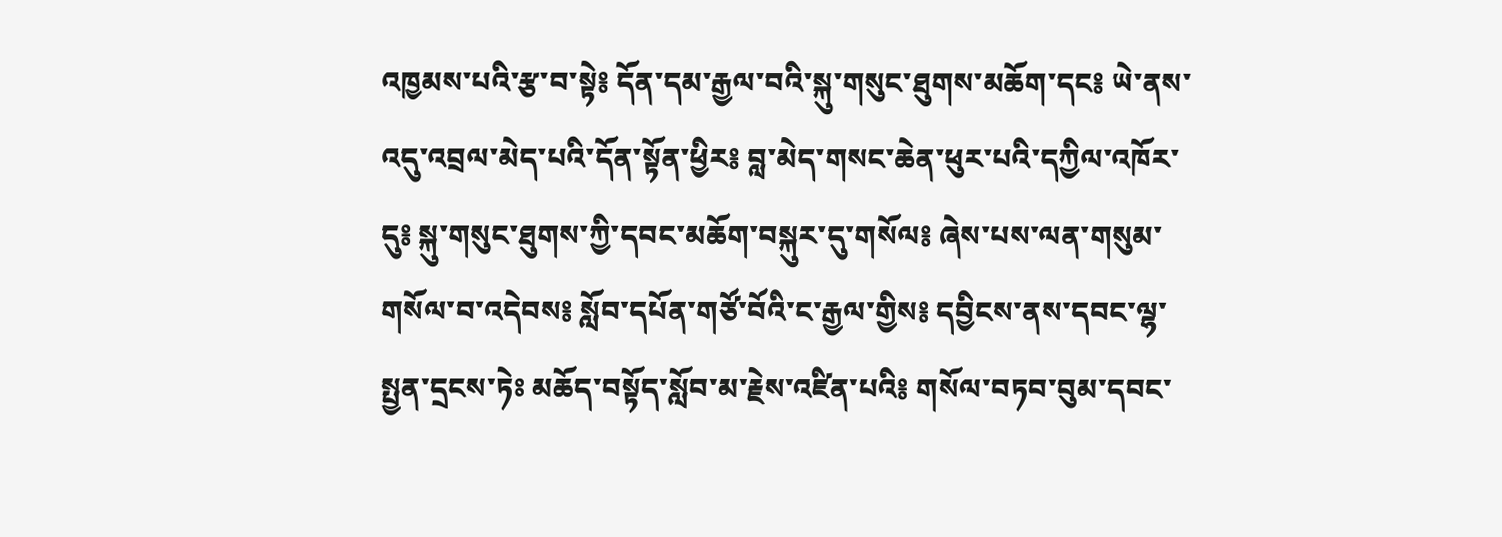འཁྱམས་པའི་རྩ་བ་སྟེ༔ དོན་དམ་རྒྱལ་བའི་སྐུ་གསུང་ཐུགས་མཆོག་དང༔ ཡེ་ནས་འདུ་འབྲལ་མེད་པའི་དོན་སྟོན་ཕྱིར༔ བླ་མེད་གསང་ཆེན་ཕུར་པའི་དཀྱིལ་འཁོར་དུ༔ སྐུ་གསུང་ཐུགས་ཀྱི་དབང་མཆོག་བསྐུར་དུ་གསོལ༔ ཞེས་པས་ལན་གསུམ་གསོལ་བ་འདེབས༔ སློབ་དཔོན་གཙོ་བོའི་ང་རྒྱལ་གྱིས༔ དབྱིངས་ནས་དབང་ལྷ་སྤྱན་དྲངས་ཏེཿ མཆོད་བསྟོད་སློབ་མ་རྗེས་འཛིན་པའི༔ གསོལ་བཏབ་བུམ་དབང་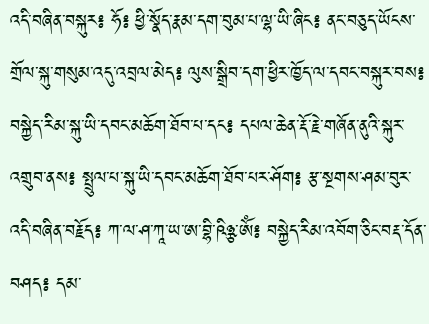འདི་བཞིན་བསྐུར༔ ཧོ༔ ཕྱི་སྣོད་རྣམ་དག་བུམ་པ་ལྷ་ཡི་ཞིང༔ ནང་བཅུད་ཡོངས་གྲོལ་སྐུ་གསུམ་འདུ་འབྲལ་མེད༔ ལུས་སྒྲིབ་དག་ཕྱིར་ཁྱོད་ལ་དབང་བསྐུར་བས༔ བསྐྱེད་རིམ་སྐུ་ཡི་དབང་མཆོག་ཐོབ་པ་དང༔ དཔལ་ཆེན་རྡོ་རྗེ་གཞོན་ནུའི་སྐུར་འགྲུབ་ནས༔ སྤྲུལ་པ་སྐུ་ཡི་དབང་མཆོག་ཐོབ་པར་ཤོག༔ རྩ་སྔགས་ཤམ་བུར་འདི་བཞིན་བརྗོད༔ ཀ་ལ་ཤ་ཀཱ་ཡ་ཨ་བྷི་ཥིཉྩ་ཨོཾ༔ བསྐྱེད་རིམ་འབོག་ཅིང་བརྡ་དོན་བཤད༔ དམ་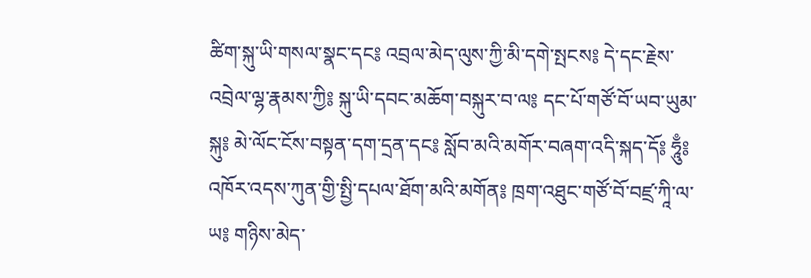ཚིག་སྐུ་ཡི་གསལ་སྣང་དང༔ འབྲལ་མེད་ལུས་ཀྱི་མི་དགེ་སྤངས༔ དེ་དང་རྗེས་འབྲེལ་ལྷ་རྣམས་ཀྱི༔ སྐུ་ཡི་དབང་མཆོག་བསྐུར་བ་ལ༔ དང་པོ་གཙོ་བོ་ཡབ་ཡུམ་སྐུ༔ མེ་ལོང་ངོས་བསྟན་དག་དྲན་དང༔ སློབ་མའི་མགོར་བཞག་འདི་སྐད་དོ༔ ཧཱུྃ༔ འཁོར་འདས་ཀུན་གྱི་སྤྱི་དཔལ་ཐོག་མའི་མགོན༔ ཁྲག་འཐུང་གཙོ་བོ་བཛྲ་ཀཱི་ལ་ཡ༔ གཉིས་མེད་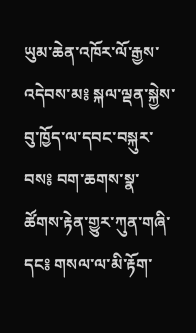ཡུམ་ཆེན་འཁོར་ལོ་རྒྱས་འདེབས་མ༔ སྐལ་ལྡན་སྐྱེས་བུ་ཁྱོད་ལ་དབང་བསྐུར་བས༔ བག་ཆགས་སྣ་ཚོགས་རྟེན་གྱུར་ཀུན་གཞི་དང༔ གསལ་ལ་མི་རྟོག་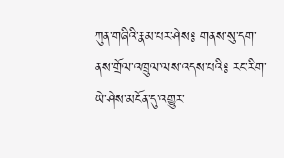ཀུན་གཞིའི་རྣམ་པར་ཤེས༔ གནས་སུ་དག་ནས་གྲོལ་འཁྲུལ་ལས་འདས་པའི༔ རང་རིག་ཡེ་ཤེས་མངོན་དུ་འགྱུར་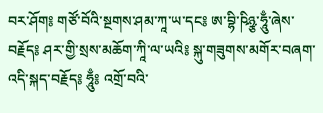བར་ཤོག༔ གཙོ་བོའི་སྔགས་ཤམ་ཀཱ་ཡ་དང༔ ཨ་བྷི་ཥིཉྩ་ཧཱུྃ་ཞེས་བརྗོད༔ ཤར་གྱི་སྲས་མཆོག་ཀཱི་ལ་ཡའི༔ སྐུ་གཟུགས་མགོར་བཞག་འདི་སྐད་བརྗོད༔ ཧཱུྃ༔ འགྲོ་བའི་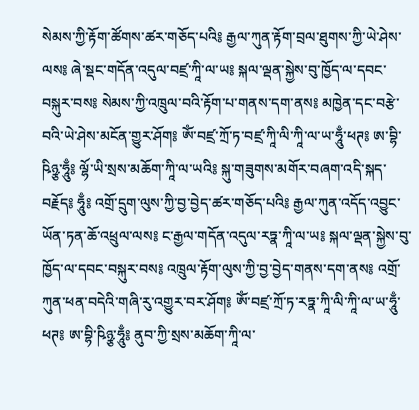སེམས་ཀྱི་རྟོག་ཚོགས་ཚར་གཅོད་པའི༔ རྒྱལ་ཀུན་རྟོག་བྲལ་ཐུགས་ཀྱི་ཡེ་ཤེས་ལས༔ ཞེ་སྡང་གདོན་འདུལ་བཛྲ་ཀཱི་ལ་ཡ༔ སྐལ་ལྡན་སྐྱེས་བུ་ཁྱོད་ལ་དབང་བསྐུར་བས༔ སེམས་ཀྱི་འཁྲུལ་བའི་རྟོག་པ་གནས་དག་ནས༔ མཁྱེན་དང་བརྩེ་བའི་ཡེ་ཤེས་མངོན་གྱུར་ཤོག༔ ཨོཾ་བཛྲ་ཀྲོ་ཏ་བཛྲ་ཀཱི་ལི་ཀཱི་ལ་ཡ་ཧཱུྃ་ཕཊ༔ ཨ་བྷི་ཥིཉྩ་ཧཱུྃ༔ ལྷོ་ཡི་སྲས་མཆོག་ཀཱི་ལ་ཡའི༔ སྐུ་གཟུགས་མགོར་བཞག་འདི་སྐད་བརྗོད༔ ཧཱུྃ༔ འགྲོ་དྲུག་ལུས་ཀྱི་བྱ་བྱེད་ཚར་གཅོད་པའི༔ རྒྱལ་ཀུན་འདོད་འབྱུང་ཡོན་ཏན་ཆོ་འཕྲུལ་ལས༔ ང་རྒྱལ་གདོན་འདུལ་རཏྣ་ཀཱི་ལ་ཡ༔ སྐལ་ལྡན་སྐྱེས་བུ་ཁྱོད་ལ་དབང་བསྐུར་བས༔ འཁྲུལ་རྟོག་ལུས་ཀྱི་བྱ་བྱེད་གནས་དག་ནས༔ འགྲོ་ཀུན་ཕན་བདེའི་གཞི་རུ་འགྱུར་བར་ཤོག༔ ཨོཾ་བཛྲ་ཀྲོ་ཏ་རཏྣ་ཀཱི་ལི་ཀཱི་ལ་ཡ་ཧཱུྃ་ཕཊ༔ ཨ་བྷི་ཥིཉྩ་ཧཱུྃ༔ ནུབ་ཀྱི་སྲས་མཆོག་ཀཱི་ལ་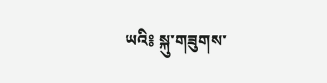ཡའི༔ སྐུ་གཟུགས་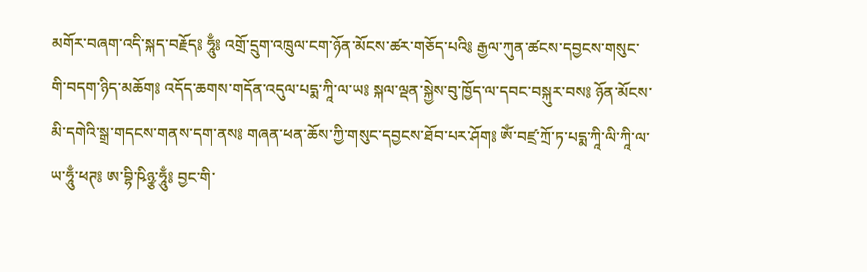མགོར་བཞག་འདི་སྐད་བརྗོད༔ ཧཱུྃ༔ འགྲོ་དྲུག་འཁྲུལ་ངག་ཉོན་མོངས་ཚར་གཅོད་པའི༔ རྒྱལ་ཀུན་ཚངས་དབྱངས་གསུང་གི་བདག་ཉིད་མཆོག༔ འདོད་ཆགས་གདོན་འདུལ་པདྨ་ཀཱི་ལ་ཡ༔ སྐལ་ལྡན་སྐྱེས་བུ་ཁྱོད་ལ་དབང་བསྐུར་བས༔ ཉོན་མོངས་མི་དགེའི་སྒྲ་གདངས་གནས་དག་ནས༔ གཞན་ཕན་ཆོས་ཀྱི་གསུང་དབྱངས་ཐོབ་པར་ཤོག༔ ཨོཾ་བཛྲ་ཀྲོ་ཏ་པདྨ་ཀཱི་ལི་ཀཱི་ལ་ཡ་ཧཱུྃ་ཕཊ༔ ཨ་བྷི་ཥིཉྩ་ཧཱུྃ༔ བྱང་གི་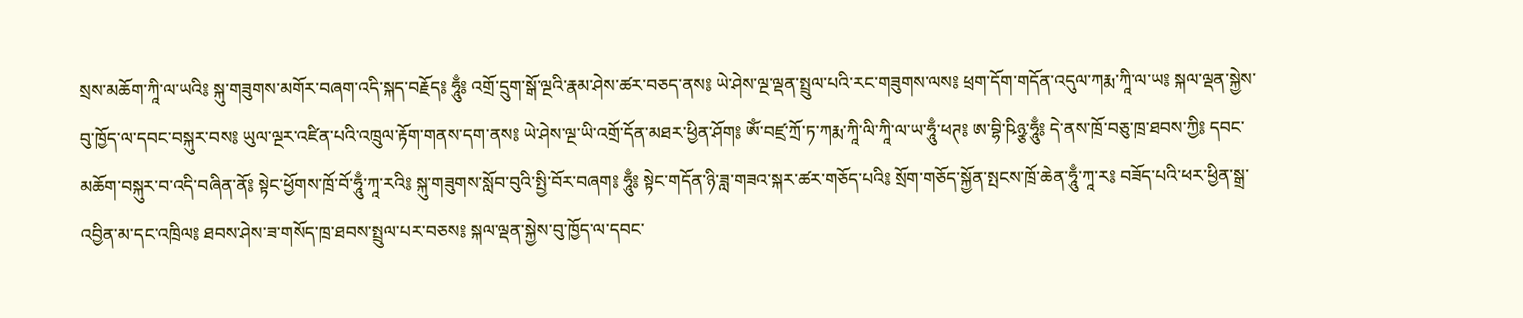སྲས་མཆོག་ཀཱི་ལ་ཡའི༔ སྐུ་གཟུགས་མགོར་བཞག་འདི་སྐད་བརྗོད༔ ཧཱུྃ༔ འགྲོ་དྲུག་སྒོ་ལྔའི་རྣམ་ཤེས་ཚར་བཅད་ནས༔ ཡེ་ཤེས་ལྔ་ལྡན་སྤྲུལ་པའི་རང་གཟུགས་ལས༔ ཕྲག་དོག་གདོན་འདུལ་ཀརྨ་ཀཱི་ལ་ཡ༔ སྐལ་ལྡན་སྐྱེས་བུ་ཁྱོད་ལ་དབང་བསྐུར་བས༔ ཡུལ་ལྔར་འཛིན་པའི་འཁྲུལ་རྟོག་གནས་དག་ནས༔ ཡེ་ཤེས་ལྔ་ཡི་འགྲོ་དོན་མཐར་ཕྱིན་ཤོག༔ ཨོཾ་བཛྲ་ཀྲོ་ཏ་ཀརྨ་ཀཱི་ལི་ཀཱི་ལ་ཡ་ཧཱུྃ་ཕཊ༔ ཨ་བྷི་ཥིཉྩ་ཧཱུྃ༔ དེ་ནས་ཁྲོ་བཅུ་ཁྲ་ཐབས་ཀྱི༔ དབང་མཆོག་བསྐུར་བ་འདི་བཞིན་ནོ༔ སྟེང་ཕྱོགས་ཁྲོ་བོ་ཧཱུྃ་ཀཱ་རའི༔ སྐུ་གཟུགས་སློབ་བུའི་སྤྱི་བོར་བཞག༔ ཧཱུྃ༔ སྟེང་གདོན་ཉི་ཟླ་གཟའ་སྐར་ཚར་གཅོད་པའི༔ སྲོག་གཅོད་སྐྱོན་སྤངས་ཁྲོ་ཆེན་ཧཱུྃ་ཀཱ་ར༔ བཟོད་པའི་ཕར་ཕྱིན་སྒྲ་འབྱིན་མ་དང་འཁྲིལ༔ ཐབས་ཤེས་ཟ་གསོད་ཁྲ་ཐབས་སྤྲུལ་པར་བཅས༔ སྐལ་ལྡན་སྐྱེས་བུ་ཁྱོད་ལ་དབང་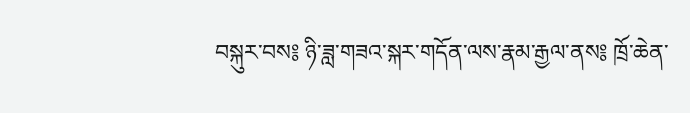བསྐུར་བས༔ ཉི་ཟླ་གཟའ་སྐར་གདོན་ལས་རྣམ་རྒྱལ་ནས༔ ཁྲོ་ཆེན་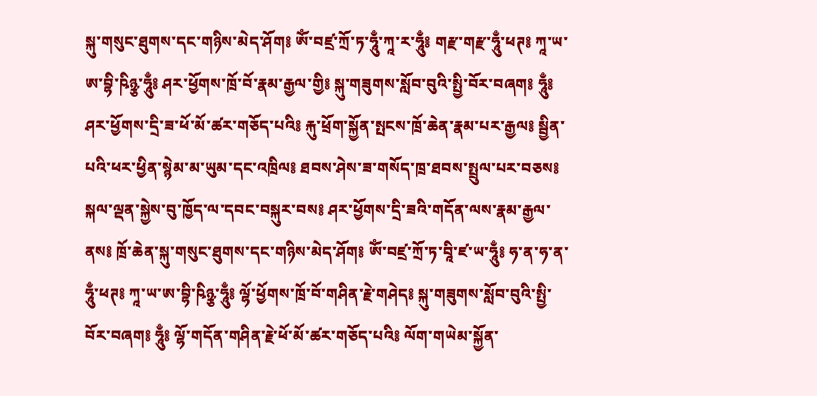སྐུ་གསུང་ཐུགས་དང་གཉིས་མེད་ཤོག༔ ཨོཾ་བཛྲ་ཀྲོ་ཏ་ཧཱུྃ་ཀཱ་ར་ཧཱུྃ༔ གརྫ་གརྫ་ཧཱུྃ་ཕཊ༔ ཀཱ་ཡ་ཨ་བྷི་ཥིཉྩ་ཧཱུྃ༔ ཤར་ཕྱོགས་ཁྲོ་བོ་རྣམ་རྒྱལ་གྱི༔ སྐུ་གཟུགས་སློབ་བུའི་སྤྱི་བོར་བཞག༔ ཧཱུྃ༔ ཤར་ཕྱོགས་དྲི་ཟ་ཕོ་མོ་ཚར་གཅོད་པའི༔ རྐུ་ཕྲོག་སྐྱོན་སྤངས་ཁྲོ་ཆེན་རྣམ་པར་རྒྱལ༔ སྦྱིན་པའི་ཕར་ཕྱིན་སྙེམ་མ་ཡུམ་དང་འཁྲིལ༔ ཐབས་ཤེས་ཟ་གསོད་ཁྲ་ཐབས་སྤྲུལ་པར་བཅས༔ སྐལ་ལྡན་སྐྱེས་བུ་ཁྱོད་ལ་དབང་བསྐུར་བས༔ ཤར་ཕྱོགས་དྲི་ཟའི་གདོན་ལས་རྣམ་རྒྱལ་ནས༔ ཁྲོ་ཆེན་སྐུ་གསུང་ཐུགས་དང་གཉིས་མེད་ཤོག༔ ཨོཾ་བཛྲ་ཀྲོ་ཏ་བཱི་ཛ་ཡ་ཧཱུྃ༔ ཧ་ན་ཧ་ན་ཧཱུྃ་ཕཊ༔ ཀཱ་ཡ་ཨ་བྷི་ཥིཉྩ་ཧཱུྃ༔ ལྷོ་ཕྱོགས་ཁྲོ་བོ་གཤིན་རྗེ་གཤེད༔ སྐུ་གཟུགས་སློབ་བུའི་སྤྱི་བོར་བཞག༔ ཧཱུྃ༔ ལྷོ་གདོན་གཤིན་རྗེ་ཕོ་མོ་ཚར་གཅོད་པའི༔ ལོག་གཡེམ་སྐྱོན་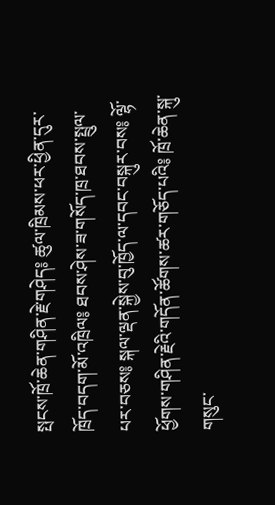སྤངས་ཁྲོ་ཆེན་གཤིན་རྗེ་གཤེད༔ ཚུལ་ཁྲིམས་ཕར་ཕྱིན་དུར་ཁྲོད་བདག་མོ་འཁྲིལ༔ ཐབས་ཤེས་ཟ་གསོད་ཁྲ་ཐབས་སྤྲུལ་པར་བཅས༔ སྐལ་ལྡན་སྐྱེས་བུ་ཁྱོད་ལ་དབང་བསྐུར་བས༔ ལྷོ་ཕྱོགས་གཤིན་རྗེའི་གདོན་ཚོགས་ཚར་གཅོད་པའི༔ ཁྲོ་ཆེན་སྐུ་གསུང་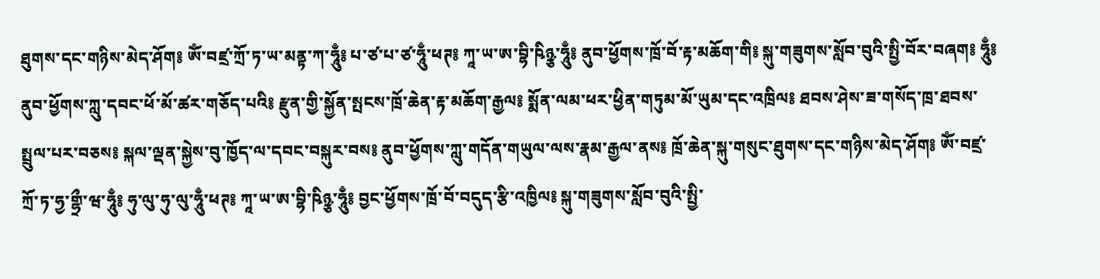ཐུགས་དང་གཉིས་མེད་ཤོག༔ ཨོཾ་བཛྲ་ཀྲོ་ཏ་ཡ་མནྟ་ཀ་ཧཱུྃ༔ པ་ཙ་པ་ཙ་ཧཱུྃ་ཕཊ༔ ཀཱ་ཡ་ཨ་བྷི་ཥིཉྩ་ཧཱུྃ༔ ནུབ་ཕྱོགས་ཁྲོ་བོ་རྟ་མཆོག་གི༔ སྐུ་གཟུགས་སློབ་བུའི་སྤྱི་བོར་བཞག༔ ཧཱུྃ༔ ནུབ་ཕྱོགས་ཀླུ་དབང་ཕོ་མོ་ཚར་གཅོད་པའི༔ རྫུན་གྱི་སྐྱོན་སྤངས་ཁྲོ་ཆེན་རྟ་མཆོག་རྒྱལ༔ སྨོན་ལམ་ཕར་ཕྱིན་གཏུམ་མོ་ཡུམ་དང་འཁྲིལ༔ ཐབས་ཤེས་ཟ་གསོད་ཁྲ་ཐབས་སྤྲུལ་པར་བཅས༔ སྐལ་ལྡན་སྐྱེས་བུ་ཁྱོད་ལ་དབང་བསྐུར་བས༔ ནུབ་ཕྱོགས་ཀླུ་གདོན་གཡུལ་ལས་རྣམ་རྒྱལ་ནས༔ ཁྲོ་ཆེན་སྐུ་གསུང་ཐུགས་དང་གཉིས་མེད་ཤོག༔ ཨོཾ་བཛྲ་ཀྲོ་ཏ་ཧྱ་གྷྲྀ་ཝ་ཧཱུྃ༔ ཧུ་ལུ་ཧུ་ལུ་ཧཱུྃ་ཕཊ༔ ཀཱ་ཡ་ཨ་བྷི་ཥིཉྩ་ཧཱུྃ༔ བྱང་ཕྱོགས་ཁྲོ་བོ་བདུད་རྩི་འཁྱིལ༔ སྐུ་གཟུགས་སློབ་བུའི་སྤྱི་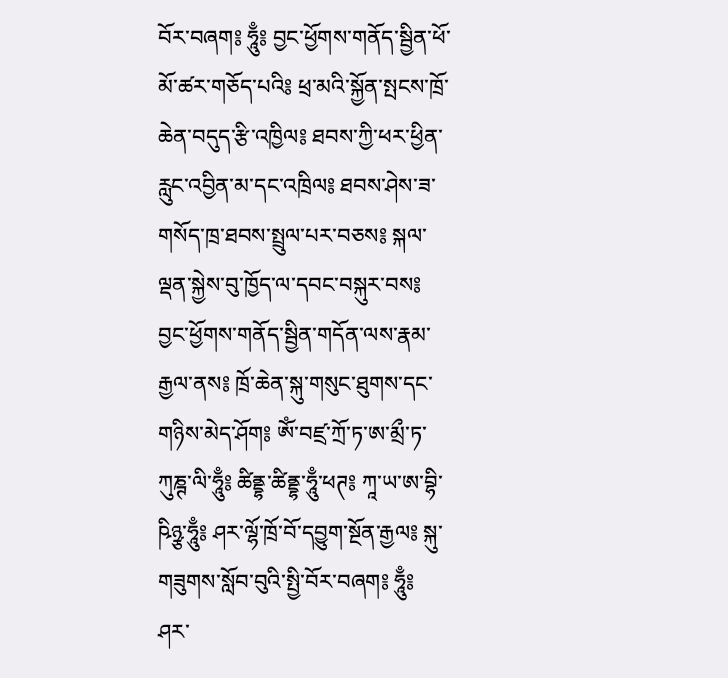བོར་བཞག༔ ཧཱུྃ༔ བྱང་ཕྱོགས་གནོད་སྦྱིན་ཕོ་མོ་ཚར་གཅོད་པའི༔ ཕྲ་མའི་སྐྱོན་སྤངས་ཁྲོ་ཆེན་བདུད་རྩི་འཁྱིལ༔ ཐབས་ཀྱི་ཕར་ཕྱིན་རླུང་འབྱིན་མ་དང་འཁྲིལ༔ ཐབས་ཤེས་ཟ་གསོད་ཁྲ་ཐབས་སྤྲུལ་པར་བཅས༔ སྐལ་ལྡན་སྐྱེས་བུ་ཁྱོད་ལ་དབང་བསྐུར་བས༔ བྱང་ཕྱོགས་གནོད་སྦྱིན་གདོན་ལས་རྣམ་རྒྱལ་ནས༔ ཁྲོ་ཆེན་སྐུ་གསུང་ཐུགས་དང་གཉིས་མེད་ཤོག༔ ཨོཾ་བཛྲ་ཀྲོ་ཏ་ཨ་མྲྀ་ཏ་ཀུཎྚ་ལི་ཧཱུྃ༔ ཚིནྡྷ་ཚིནྡྷ་ཧཱུྃ་ཕཊ༔ ཀཱ་ཡ་ཨ་བྷི་ཥིཉྩ་ཧཱུྃ༔ ཤར་ལྷོ་ཁྲོ་བོ་དབྱུག་སྔོན་རྒྱལ༔ སྐུ་གཟུགས་སློབ་བུའི་སྤྱི་བོར་བཞག༔ ཧཱུྃ༔ ཤར་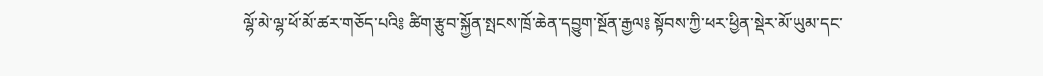ལྷོ་མེ་ལྷ་ཕོ་མོ་ཚར་གཅོད་པའི༔ ཚིག་རྩུབ་སྐྱོན་སྤངས་ཁྲོ་ཆེན་དབྱུག་སྔོན་རྒྱལ༔ སྟོབས་ཀྱི་ཕར་ཕྱིན་སྡེར་མོ་ཡུམ་དང་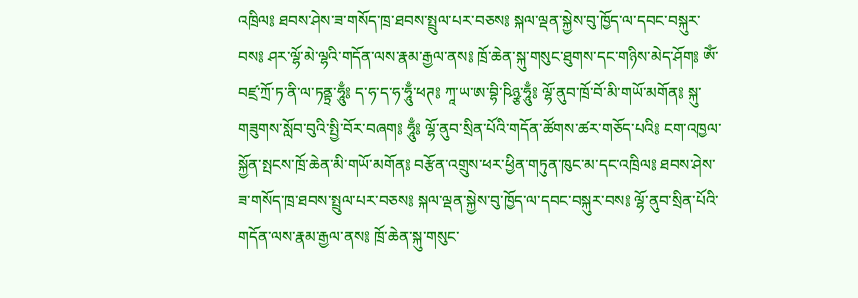འཁྲིལ༔ ཐབས་ཤེས་ཟ་གསོད་ཁྲ་ཐབས་སྤྲུལ་པར་བཅས༔ སྐལ་ལྡན་སྐྱེས་བུ་ཁྱོད་ལ་དབང་བསྐུར་བས༔ ཤར་ལྷོ་མེ་ལྷའི་གདོན་ལས་རྣམ་རྒྱལ་ནས༔ ཁྲོ་ཆེན་སྐུ་གསུང་ཐུགས་དང་གཉིས་མེད་ཤོག༔ ཨོཾ་བཛྲ་ཀྲོ་ཏ་ནི་ལ་ཏནྟྲ་ཧཱུྃ༔ ད་ཧ་ད་ཧ་ཧཱུྃ་ཕཊ༔ ཀཱ་ཡ་ཨ་བྷི་ཥིཉྩ་ཧཱུྃ༔ ལྷོ་ནུབ་ཁྲོ་བོ་མི་གཡོ་མགོན༔ སྐུ་གཟུགས་སློབ་བུའི་སྤྱི་བོར་བཞག༔ ཧཱུྃ༔ ལྷོ་ནུབ་སྲིན་པོའི་གདོན་ཚོགས་ཚར་གཅོད་པའི༔ ངག་འཁྱལ་སྐྱོན་སྤངས་ཁྲོ་ཆེན་མི་གཡོ་མགོན༔ བརྩོན་འགྲུས་ཕར་ཕྱིན་གཏུན་ཁུང་མ་དང་འཁྲིལ༔ ཐབས་ཤེས་ཟ་གསོད་ཁྲ་ཐབས་སྤྲུལ་པར་བཅས༔ སྐལ་ལྡན་སྐྱེས་བུ་ཁྱོད་ལ་དབང་བསྐུར་བས༔ ལྷོ་ནུབ་སྲིན་པོའི་གདོན་ལས་རྣམ་རྒྱལ་ནས༔ ཁྲོ་ཆེན་སྐུ་གསུང་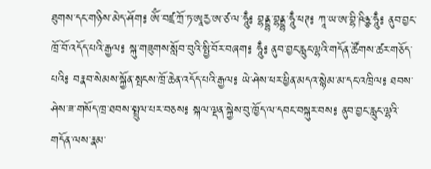ཐུགས་དང་གཉིས་མེད་ཤོག༔ ཨོཾ་བཛྲ་ཀྲོ་ཏ་ཨཱརྱ་ཨ་ཙ་ལ་ཧཱུྃ༔ བྷནྡྷ་བྷནྡྷ་ཧཱུྃ་ཕཊ༔ ཀཱ་ཡ་ཨ་བྷི་ཥིཉྩ་ཧཱུྃ༔ ནུབ་བྱང་ཁྲོ་བོ་འདོད་པའི་རྒྱལ༔ སྐུ་གཟུགས་སློབ་བུའི་སྤྱི་བོར་བཞག༔ ཧཱུྃ༔ ནུབ་བྱང་རླུང་ལྷའི་གདོན་ཚོགས་ཚར་གཅོད་པའི༔ བརྣབ་སེམས་སྐྱོན་སྤངས་ཁྲོ་ཆེན་འདོད་པའི་རྒྱལ༔ ཡེ་ཤེས་ཕར་ཕྱིན་མདའ་སྙེམ་མ་དང་འཁྲིལ༔ ཐབས་ཤེས་ཟ་གསོད་ཁྲ་ཐབས་སྤྲུལ་པར་བཅས༔ སྐལ་ལྡན་སྐྱེས་བུ་ཁྱོད་ལ་དབང་བསྐུར་བས༔ ནུབ་བྱང་རླུང་ལྷའི་གདོན་ལས་རྣམ་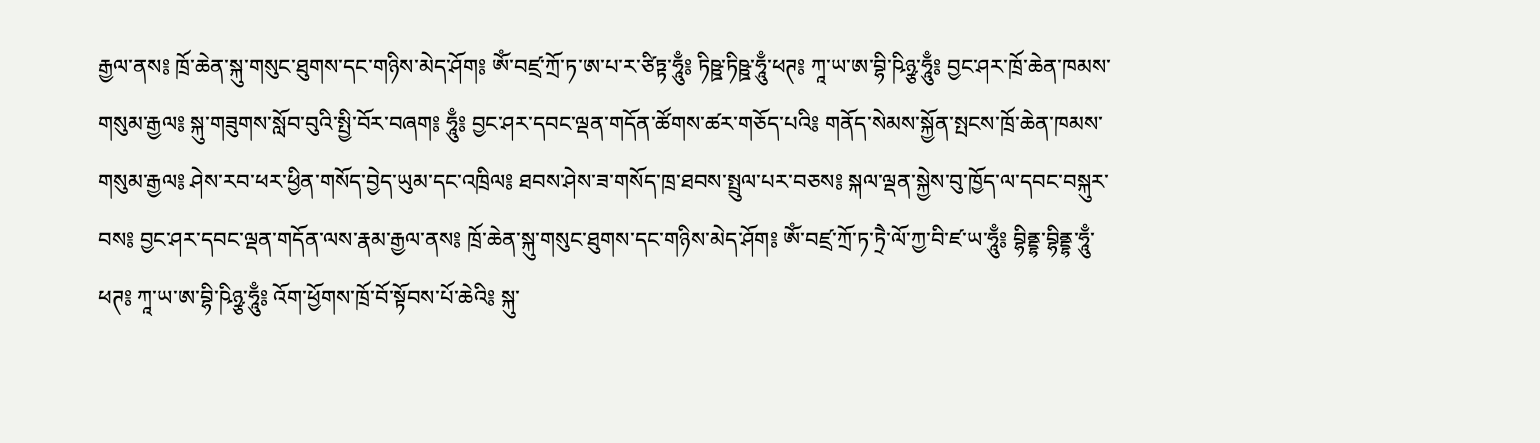རྒྱལ་ནས༔ ཁྲོ་ཆེན་སྐུ་གསུང་ཐུགས་དང་གཉིས་མེད་ཤོག༔ ཨོཾ་བཛྲ་ཀྲོ་ཏ་ཨ་པ་ར་ཙིཏྟ་ཧཱུྃ༔ ཏིཥྛ་ཏིཥྛ་ཧཱུྃ་ཕཊ༔ ཀཱ་ཡ་ཨ་བྷི་ཥིཉྩ་ཧཱུྃ༔ བྱང་ཤར་ཁྲོ་ཆེན་ཁམས་གསུམ་རྒྱལ༔ སྐུ་གཟུགས་སློབ་བུའི་སྤྱི་བོར་བཞག༔ ཧཱུྃ༔ བྱང་ཤར་དབང་ལྡན་གདོན་ཚོགས་ཚར་གཅོད་པའི༔ གནོད་སེམས་སྐྱོན་སྤངས་ཁྲོ་ཆེན་ཁམས་གསུམ་རྒྱལ༔ ཤེས་རབ་ཕར་ཕྱིན་གསོད་བྱེད་ཡུམ་དང་འཁྲིལ༔ ཐབས་ཤེས་ཟ་གསོད་ཁྲ་ཐབས་སྤྲུལ་པར་བཅས༔ སྐལ་ལྡན་སྐྱེས་བུ་ཁྱོད་ལ་དབང་བསྐུར་བས༔ བྱང་ཤར་དབང་ལྡན་གདོན་ལས་རྣམ་རྒྱལ་ནས༔ ཁྲོ་ཆེན་སྐུ་གསུང་ཐུགས་དང་གཉིས་མེད་ཤོག༔ ཨོཾ་བཛྲ་ཀྲོ་ཏ་ཏྲཻ་ལོ་ཀྱ་བི་ཛ་ཡ་ཧཱུྃ༔ བྷིནྡྷ་བྷིནྡྷ་ཧཱུྃ་ཕཊ༔ ཀཱ་ཡ་ཨ་བྷི་ཥིཉྩ་ཧཱུྃ༔ འོག་ཕྱོགས་ཁྲོ་བོ་སྟོབས་པོ་ཆེའི༔ སྐུ་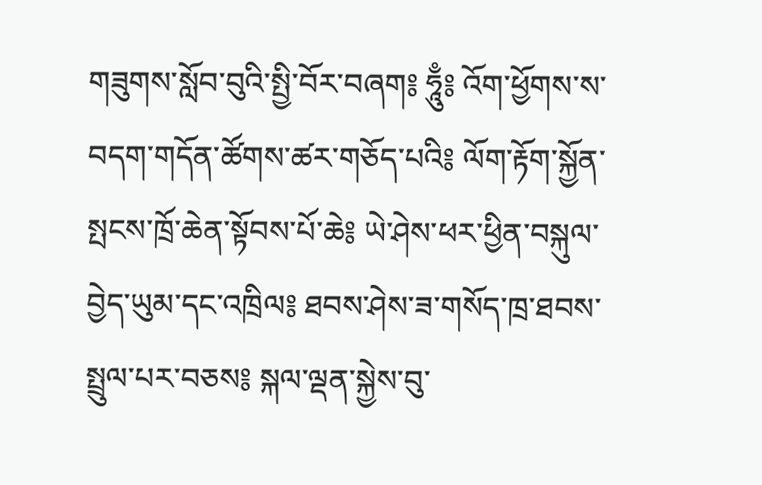གཟུགས་སློབ་བུའི་སྤྱི་བོར་བཞག༔ ཧཱུྃ༔ འོག་ཕྱོགས་ས་བདག་གདོན་ཚོགས་ཚར་གཅོད་པའི༔ ལོག་རྟོག་སྐྱོན་སྤངས་ཁྲོ་ཆེན་སྟོབས་པོ་ཆེ༔ ཡེ་ཤེས་ཕར་ཕྱིན་བསྐུལ་བྱེད་ཡུམ་དང་འཁྲིལ༔ ཐབས་ཤེས་ཟ་གསོད་ཁྲ་ཐབས་སྤྲུལ་པར་བཅས༔ སྐལ་ལྡན་སྐྱེས་བུ་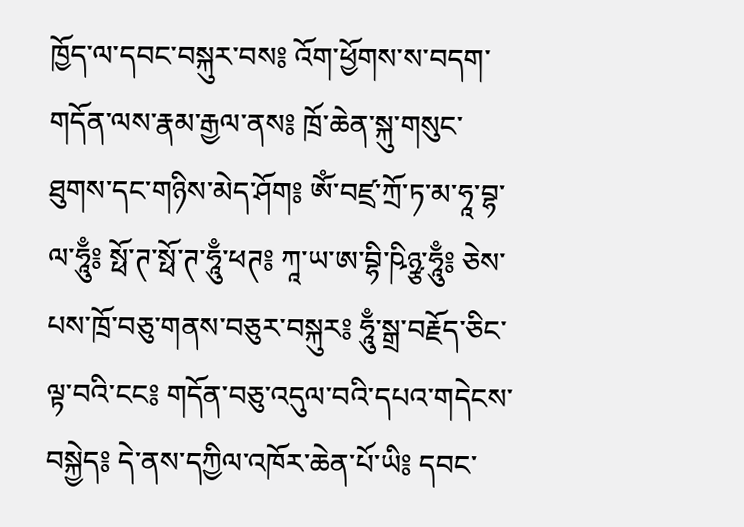ཁྱོད་ལ་དབང་བསྐུར་བས༔ འོག་ཕྱོགས་ས་བདག་གདོན་ལས་རྣམ་རྒྱལ་ནས༔ ཁྲོ་ཆེན་སྐུ་གསུང་ཐུགས་དང་གཉིས་མེད་ཤོག༔ ཨོཾ་བཛྲ་ཀྲོ་ཏ་མ་ཧཱ་བྷ་ལ་ཧཱུྃ༔ སྥོ་ཊ་སྥོ་ཊ་ཧཱུྃ་ཕཊ༔ ཀཱ་ཡ་ཨ་བྷི་ཥིཉྩ་ཧཱུྃ༔ ཅེས་པས་ཁྲོ་བཅུ་གནས་བཅུར་བསྐུར༔ ཧཱུྃ་སྒྲ་བརྗོད་ཅིང་ལྟ་བའི་ངང༔ གདོན་བཅུ་འདུལ་བའི་དཔའ་གདེངས་བསྐྱེད༔ དེ་ནས་དཀྱིལ་འཁོར་ཆེན་པོ་ཡི༔ དབང་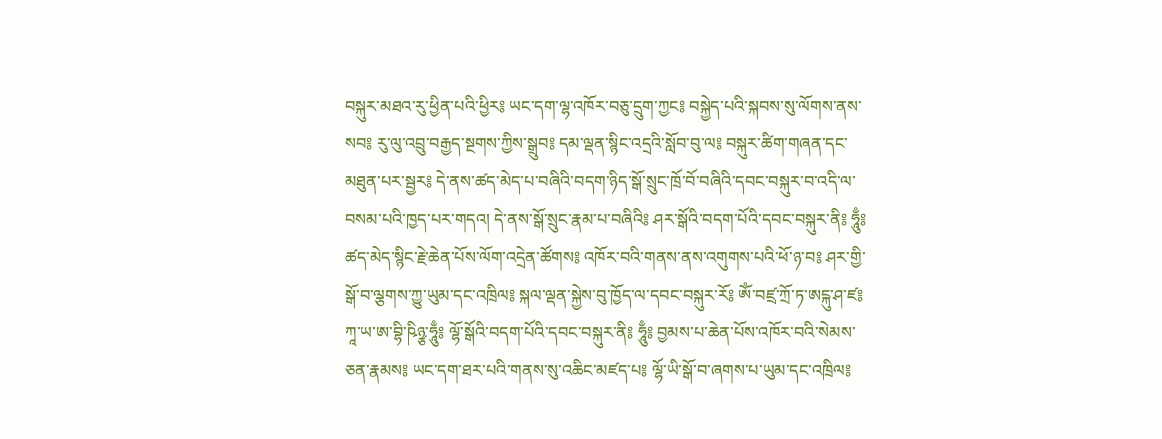བསྐུར་མཐའ་རུ་ཕྱིན་པའི་ཕྱིར༔ ཡང་དག་ལྷ་འཁོར་བཅུ་དྲུག་ཀྱང༔ བསྐྱེད་པའི་སྐབས་སུ་ལོགས་ནས་སབ༔ རུ་ལུ་འབྲུ་བརྒྱད་སྔགས་ཀྱིས་སྒྲུབ༔ དམ་ལྡན་སྙིང་འདྲའི་སློབ་བུ་ལ༔ བསྐུར་ཚིག་གཞན་དང་མཐུན་པར་སྦྱར༔ དེ་ནས་ཚད་མེད་པ་བཞིའི་བདག་ཉིད་སྒོ་སྲུང་ཁྲོ་བོ་བཞིའི་དབང་བསྐུར་བ་འདི་ལ་བསམ་པའི་ཁྱད་པར་གདའ། དེ་ནས་སྒོ་སྲུང་རྣམ་པ་བཞིའི༔ ཤར་སྒོའི་བདག་པོའི་དབང་བསྐུར་ནི༔ ཧཱུྃ༔ ཚད་མེད་སྙིང་རྗེ་ཆེན་པོས་ལོག་འདྲེན་ཚོགས༔ འཁོར་བའི་གནས་ནས་འགུགས་པའི་ཕོ་ཉ་བ༔ ཤར་གྱི་སྒོ་བ་ལྕགས་ཀྱུ་ཡུམ་དང་འཁྲིལ༔ སྐལ་ལྡན་སྐྱེས་བུ་ཁྱོད་ལ་དབང་བསྐུར་རོ༔ ཨོཾ་བཛྲ་ཀྲོ་ཏ་ཨངྐུ་ཤ་ཛ༔ ཀཱ་ཡ་ཨ་བྷི་ཥིཉྩ་ཧཱུྃ༔ ལྷོ་སྒོའི་བདག་པོའི་དབང་བསྐུར་ནི༔ ཧཱུྃ༔ བྱམས་པ་ཆེན་པོས་འཁོར་བའི་སེམས་ཅན་རྣམས༔ ཡང་དག་ཐར་པའི་གནས་སུ་འཆིང་མཛད་པ༔ ལྷོ་ཡི་སྒོ་བ་ཞགས་པ་ཡུམ་དང་འཁྲིལ༔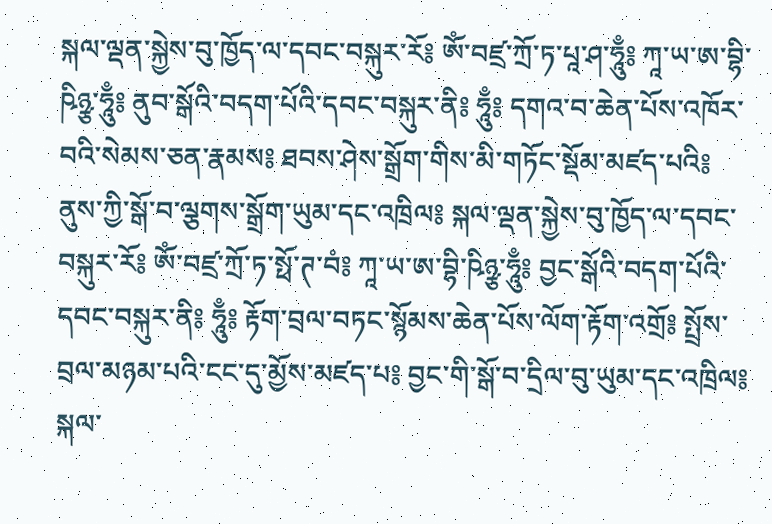སྐལ་ལྡན་སྐྱེས་བུ་ཁྱོད་ལ་དབང་བསྐུར་རོ༔ ཨོཾ་བཛྲ་ཀྲོ་ཏ་པཱ་ཤ་ཧཱུྃ༔ ཀཱ་ཡ་ཨ་བྷི་ཥིཉྩ་ཧཱུྃ༔ ནུབ་སྒོའི་བདག་པོའི་དབང་བསྐུར་ནི༔ ཧཱུྃ༔ དགའ་བ་ཆེན་པོས་འཁོར་བའི་སེམས་ཅན་རྣམས༔ ཐབས་ཤེས་སྒྲོག་གིས་མི་གཏོང་སྡོམ་མཛད་པའི༔ ནུས་ཀྱི་སྒོ་བ་ལྕགས་སྒྲོག་ཡུམ་དང་འཁྲིལ༔ སྐལ་ལྡན་སྐྱེས་བུ་ཁྱོད་ལ་དབང་བསྐུར་རོ༔ ཨོཾ་བཛྲ་ཀྲོ་ཏ་སྥོ་ཊ་བཾ༔ ཀཱ་ཡ་ཨ་བྷི་ཥིཉྩ་ཧཱུྃ༔ བྱང་སྒོའི་བདག་པོའི་དབང་བསྐུར་ནི༔ ཧཱུྃ༔ རྟོག་བྲལ་བཏང་སྙོམས་ཆེན་པོས་ལོག་རྟོག་འགྲོ༔ སྤྲོས་བྲལ་མཉམ་པའི་ངང་དུ་མྱོས་མཛད་པ༔ བྱང་གི་སྒོ་བ་དྲིལ་བུ་ཡུམ་དང་འཁྲིལ༔ སྐལ་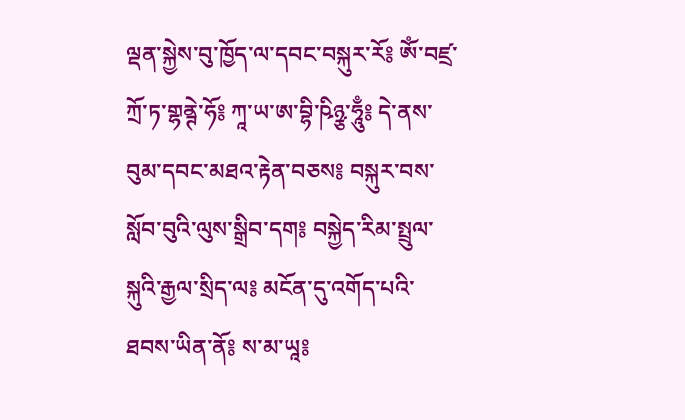ལྡན་སྐྱེས་བུ་ཁྱོད་ལ་དབང་བསྐུར་རོ༔ ཨོཾ་བཛྲ་ཀྲོ་ཏ་གྷནྚེ་ཧོ༔ ཀཱ་ཡ་ཨ་བྷི་ཥིཉྩ་ཧཱུྃ༔ དེ་ནས་བུམ་དབང་མཐའ་རྟེན་བཅས༔ བསྐུར་བས་སློབ་བུའི་ལུས་སྒྲིབ་དག༔ བསྐྱེད་རིམ་སྤྲུལ་སྐུའི་རྒྱལ་སྲིད་ལ༔ མངོན་དུ་འགོད་པའི་ཐབས་ཡིན་ནོ༔ ས་མ་ཡཱ༔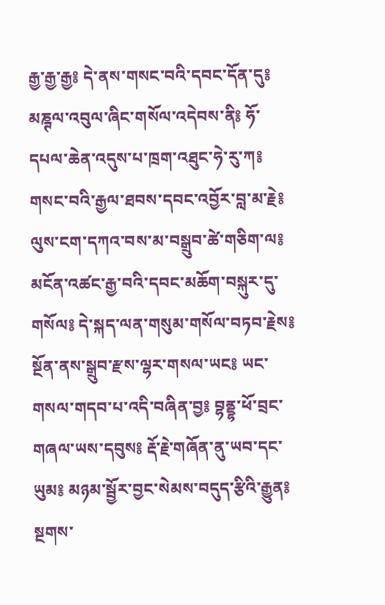རྒྱ་རྒྱ་རྒྱ༔ དེ་ནས་གསང་བའི་དབང་དོན་དུ༔ མཎྚལ་འབུལ་ཞིང་གསོལ་འདེབས་ནི༔ ཧོ་དཔལ་ཆེན་འདུས་པ་ཁྲག་འཐུང་ཧེ་རུ་ཀ༔ གསང་བའི་རྒྱལ་ཐབས་དབང་འབྱོར་བླ་མ་རྗེ༔ ལུས་ངག་དཀའ་བས་མ་བསྒྲུབ་ཚེ་གཅིག་ལ༔ མངོན་འཚང་རྒྱ་བའི་དབང་མཆོག་བསྐུར་དུ་གསོལ༔ དེ་སྐད་ལན་གསུམ་གསོལ་བཏབ་རྗེས༔ སྔོན་ནས་སྒྲུབ་རྫས་ལྷར་གསལ་ཡང༔ ཡང་གསལ་གདབ་པ་འདི་བཞིན་བྱ༔ བྷནྡྷ་ཕོ་བྲང་གཞལ་ཡས་དབུས༔ རྡོ་རྗེ་གཞོན་ནུ་ཡབ་དང་ཡུམ༔ མཉམ་སྦྱོར་བྱང་སེམས་བདུད་རྩིའི་རྒྱུན༔ སྔགས་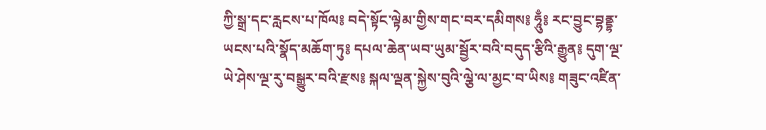ཀྱི་སྒྲ་དང་རླངས་པ་ཁོལ༔ བདེ་སྟོང་ལྟེམ་གྱིས་གང་བར་དམིགས༔ ཧཱུྃ༔ རང་བྱུང་བྷནྡྷ་ཡངས་པའི་སྣོད་མཆོག་ཏུ༔ དཔལ་ཆེན་ཡབ་ཡུམ་སྦྱོར་བའི་བདུད་རྩིའི་རྒྱུན༔ དུག་ལྔ་ཡེ་ཤེས་ལྔ་རུ་བསྒྱུར་བའི་རྫས༔ སྐལ་ལྡན་སྐྱེས་བུའི་ལྕེ་ལ་མྱང་བ་ཡིས༔ གཟུང་འཛིན་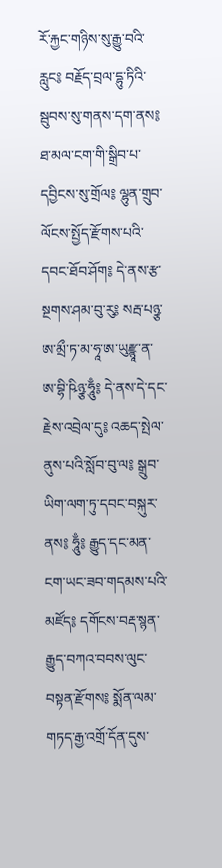རོ་རྐྱང་གཉིས་སུ་རྒྱུ་བའི་རླུང༔ བརྗོད་བྲལ་དྷུ་ཏིའི་སྦུབས་སུ་གནས་དག་ནས༔ ཐ་མལ་ངག་གི་སྒྲིབ་པ་དབྱིངས་སུ་གྲོལ༔ ལྷུན་གྲུབ་ལོངས་སྤྱོད་རྫོགས་པའི་དབང་ཐོབ་ཤོག༔ དེ་ནས་རྩ་སྔགས་ཤམ་བུ་རུ༔ སརྦ་པཉྩ་ཨ་མྲྀ་ཏ་མ་ཧཱ་ཨ་ཡུརྫྙཱ་ན་ཨ་བྷི་ཥིཉྩ་ཧཱུྃ༔ དེ་ནས་དེ་དང་རྗེས་འབྲེལ་དུ༔ འཆད་སྤེལ་ནུས་པའི་སློབ་བུ་ལ༔ སྒྲུབ་ཡིག་ལག་ཏུ་དབང་བསྐུར་ནས༔ ཧཱུྃ༔ རྒྱུད་དང་མན་ངག་ཡང་ཟབ་གདམས་པའི་མཛོད༔ དགོངས་བརྡ་སྙན་རྒྱུད་བཀའ་བབས་ལུང་བསྟན་རྫོགས༔ སྨོན་ལམ་གཏད་རྒྱ་འགྲོ་དོན་དུས་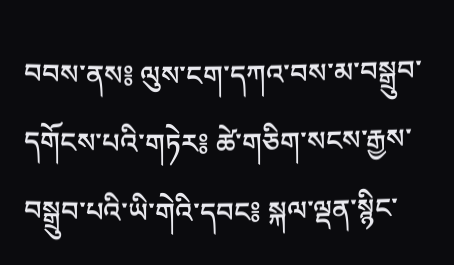བབས་ནས༔ ལུས་ངག་དཀའ་བས་མ་བསྒྲུབ་དགོངས་པའི་གཏེར༔ ཚེ་གཅིག་སངས་རྒྱས་བསྒྲུབ་པའི་ཡི་གེའི་དབང༔ སྐལ་ལྡན་སྙིང་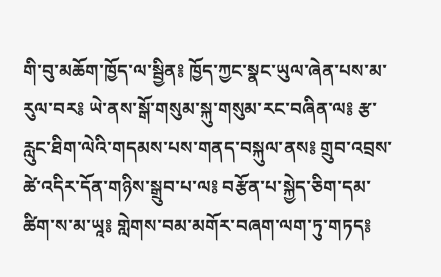གི་བུ་མཆོག་ཁྱོད་ལ་སྦྱིན༔ ཁྱོད་ཀྱང་སྣང་ཡུལ་ཞེན་པས་མ་རུལ་བར༔ ཡེ་ནས་སྒོ་གསུམ་སྐུ་གསུམ་རང་བཞིན་ལ༔ རྩ་རླུང་ཐིག་ལེའི་གདམས་པས་གནད་བསྐུལ་ནས༔ གྲུབ་འབྲས་ཚེ་འདིར་དོན་གཉིས་སྒྲུབ་པ་ལ༔ བརྩོན་པ་སྐྱེད་ཅིག་དམ་ཚིག་ས་མ་ཡཱ༔ གླེགས་བམ་མགོར་བཞག་ལག་ཏུ་གཏད༔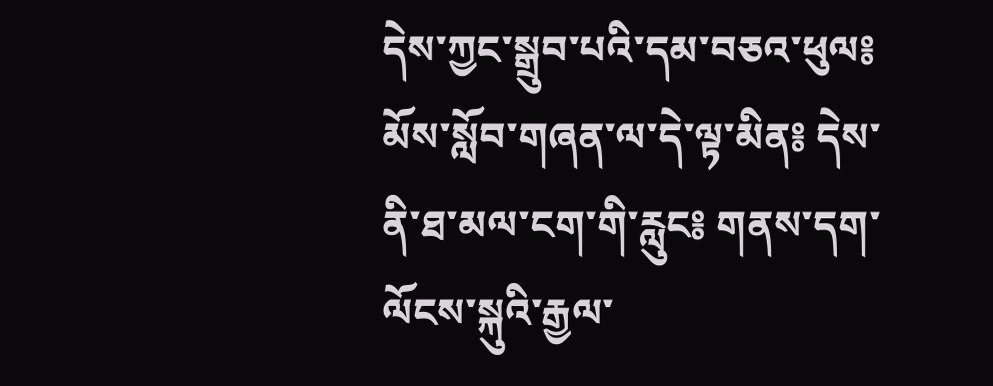དེས་ཀྱང་སྒྲུབ་པའི་དམ་བཅའ་ཕུལ༔ མོས་སློབ་གཞན་ལ་དེ་ལྟ་མིན༔ དེས་ནི་ཐ་མལ་ངག་གི་རླུང༔ གནས་དག་ལོངས་སྐུའི་རྒྱལ་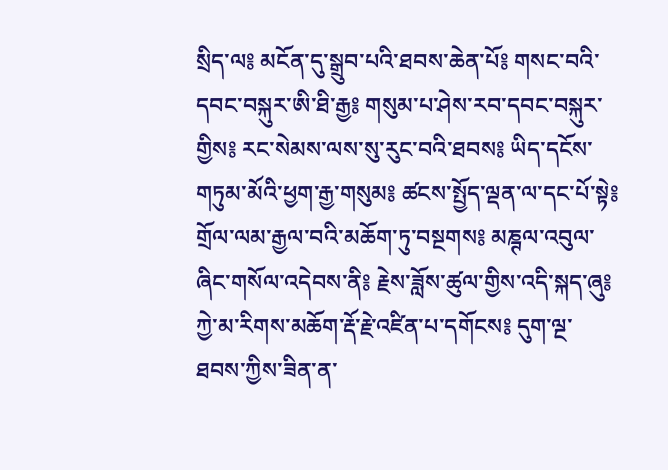སྲིད་ལ༔ མངོན་དུ་སྒྲུབ་པའི་ཐབས་ཆེན་པོ༔ གསང་བའི་དབང་བསྐུར་ཨི་ཐི་རྒྱ༔ གསུམ་པ་ཤེས་རབ་དབང་བསྐུར་གྱིས༔ རང་སེམས་ལས་སུ་རུང་བའི་ཐབས༔ ཡིད་དངོས་གཏུམ་མོའི་ཕྱག་རྒྱ་གསུམ༔ ཚངས་སྤྱོད་ལྡན་ལ་དང་པོ་སྟེ༔ གྲོལ་ལམ་རྒྱལ་བའི་མཆོག་ཏུ་བསྔགས༔ མཎྚལ་འབུལ་ཞིང་གསོལ་འདེབས་ནི༔ རྗེས་ཟློས་ཚུལ་གྱིས་འདི་སྐད་ཞུ༔ ཀྱེ་མ་རིགས་མཆོག་རྡོ་རྗེ་འཛིན་པ་དགོངས༔ དུག་ལྔ་ཐབས་ཀྱིས་ཟིན་ན་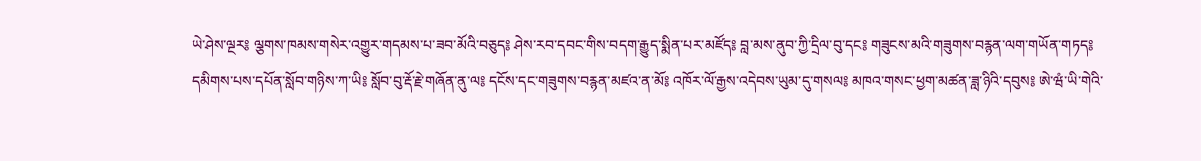ཡེ་ཤེས་ལྔར༔ ལྕགས་ཁམས་གསེར་འགྱུར་གདམས་པ་ཟབ་མོའི་བཅུད༔ ཤེས་རབ་དབང་གིས་བདག་རྒྱུད་སྨིན་པར་མཛོད༔ བླ་མས་ནུབ་ཀྱི་དྲིལ་བུ་དང༔ གཟུངས་མའི་གཟུགས་བརྙན་ལག་གཡོན་གཏད༔ དམིགས་པས་དཔོན་སློབ་གཉིས་ཀ་ཡི༔ སློབ་བུ་རྡོ་རྗེ་གཞོན་ནུ་ལ༔ དངོས་དང་གཟུགས་བརྙན་མཛའ་ན་མོ༔ འཁོར་ལོ་རྒྱས་འདེབས་ཡུམ་དུ་གསལ༔ མཁའ་གསང་ཕྱག་མཚན་ཟླ་ཉིའི་དབུས༔ ཨེ་ཝཾ་ཡི་གེའི་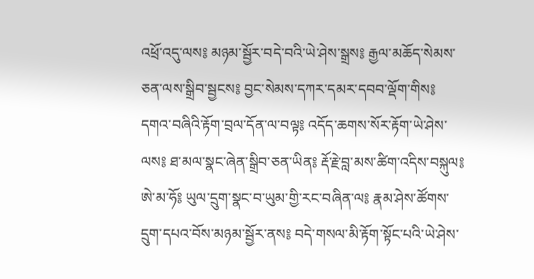འཕྲོ་འདུ་ལས༔ མཉམ་སྦྱོར་བདེ་བའི་ཡེ་ཤེས་སྒྲས༔ རྒྱལ་མཆོད་སེམས་ཅན་ལས་སྒྲིབ་སྦྱངས༔ བྱང་སེམས་དཀར་དམར་དབབ་ལྡོག་གིས༔ དགའ་བཞིའི་རྟོག་བྲལ་དོན་ལ་བལྟ༔ འདོད་ཆགས་སོར་རྟོག་ཡེ་ཤེས་ལས༔ ཐ་མལ་སྣང་ཞེན་སྒྲིབ་ཅན་ཡིན༔ རྡོ་རྗེ་བླ་མས་ཚིག་འདིས་བསྐུལ༔ ཨེ་མ་ཧོ༔ ཡུལ་དྲུག་སྣང་བ་ཡུམ་གྱི་རང་བཞིན་ལ༔ རྣམ་ཤེས་ཚོགས་དྲུག་དཔའ་བོས་མཉམ་སྦྱོར་ནས༔ བདེ་གསལ་མི་རྟོག་སྟོང་པའི་ཡེ་ཤེས་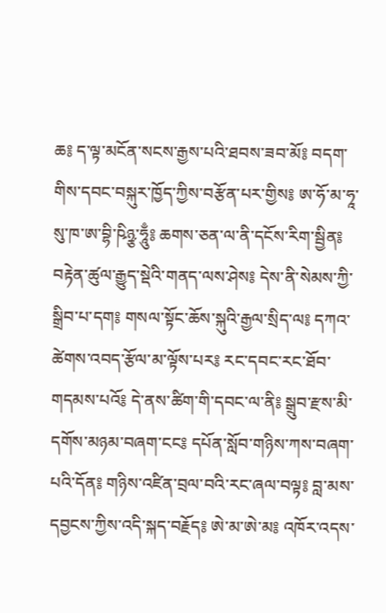ཆ༔ ད་ལྟ་མངོན་སངས་རྒྱས་པའི་ཐབས་ཟབ་མོ༔ བདག་གིས་དབང་བསྐུར་ཁྱོད་ཀྱིས་བརྩོན་པར་གྱིས༔ ཨ་ཧོ་མ་ཧཱ་སུ་ཁ་ཨ་བྷི་ཥིཉྩ་ཧཱུྃ༔ ཆགས་ཅན་ལ་ནི་དངོས་རིག་སྦྱིན༔ བརྟེན་ཚུལ་རྒྱུད་སྡེའི་གནད་ལས་ཤེས༔ དེས་ནི་སེམས་ཀྱི་སྒྲིབ་པ་དག༔ གསལ་སྟོང་ཆོས་སྐུའི་རྒྱལ་སྲིད་ལ༔ དཀའ་ཚེགས་འབད་རྩོལ་མ་ལྟོས་པར༔ རང་དབང་རང་ཐོབ་གདམས་པའོ༔ དེ་ནས་ཚིག་གི་དབང་ལ་ནི༔ སྒྲུབ་རྫས་མི་དགོས་མཉམ་བཞག་ངང༔ དཔོན་སློབ་གཉིས་ཀས་བཞག་པའི་དོན༔ གཉིས་འཛིན་བྲལ་བའི་རང་ཞལ་བལྟ༔ བླ་མས་དབྱངས་ཀྱིས་འདི་སྐད་བརྗོད༔ ཨེ་མ་ཨེ་མ༔ འཁོར་འདས་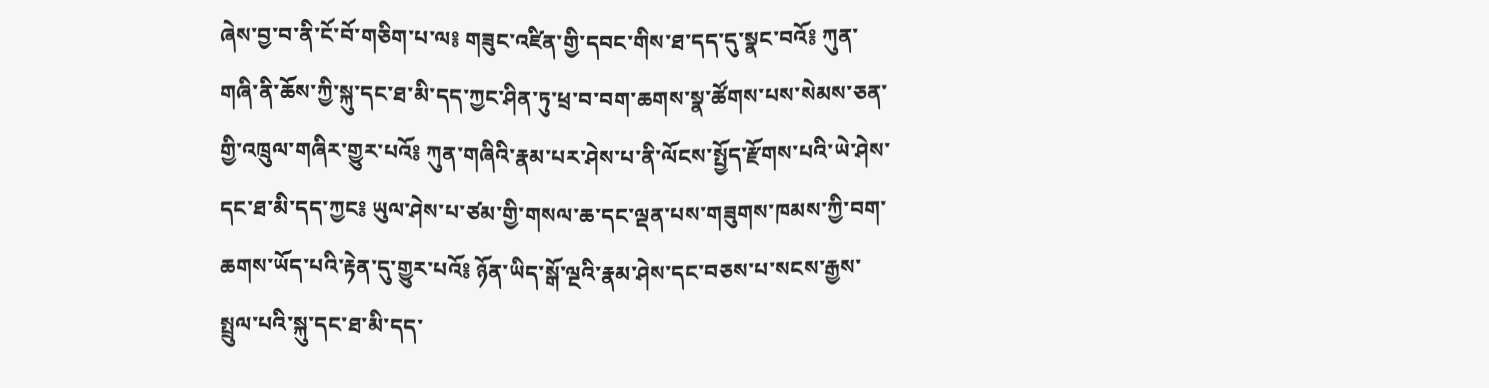ཞེས་བྱ་བ་ནི་ངོ་བོ་གཅིག་པ་ལ༔ གཟུང་འཛིན་གྱི་དབང་གིས་ཐ་དད་དུ་སྣང་བའོ༔ ཀུན་གཞི་ནི་ཆོས་ཀྱི་སྐུ་དང་ཐ་མི་དད་ཀྱང་ཤིན་ཏུ་ཕྲ་བ་བག་ཆགས་སྣ་ཚོགས་པས་སེམས་ཅན་གྱི་འཁྲུལ་གཞིར་གྱུར་པའོ༔ ཀུན་གཞིའི་རྣམ་པར་ཤེས་པ་ནི་ལོངས་སྤྱོད་རྫོགས་པའི་ཡེ་ཤེས་དང་ཐ་མི་དད་ཀྱང༔ ཡུལ་ཤེས་པ་ཙམ་གྱི་གསལ་ཆ་དང་ལྡན་པས་གཟུགས་ཁམས་ཀྱི་བག་ཆགས་ཡོད་པའི་རྟེན་དུ་གྱུར་པའོ༔ ཉོན་ཡིད་སྒོ་ལྔའི་རྣམ་ཤེས་དང་བཅས་པ་སངས་རྒྱས་སྤྲུལ་པའི་སྐུ་དང་ཐ་མི་དད་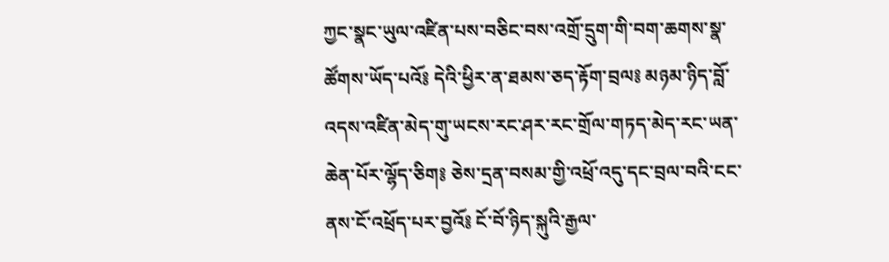ཀྱང་སྣང་ཡུལ་འཛིན་པས་བཅིང་བས་འགྲོ་དྲུག་གི་བག་ཆགས་སྣ་ཚོགས་ཡོད་པའོ༔ དེའི་ཕྱིར་ན་ཐམས་ཅད་རྟོག་བྲལ༔ མཉམ་ཉིད་བློ་འདས་འཛིན་མེད་གུ་ཡངས་རང་ཤར་རང་གྲོལ་གཏད་མེད་རང་ཡན་ཆེན་པོར་ལྷོད་ཅིག༔ ཅེས་དྲན་བསམ་གྱི་འཕྲོ་འདུ་དང་བྲལ་བའི་ངང་ནས་ངོ་འཕྲོད་པར་བྱའོ༔ ངོ་བོ་ཉིད་སྐུའི་རྒྱལ་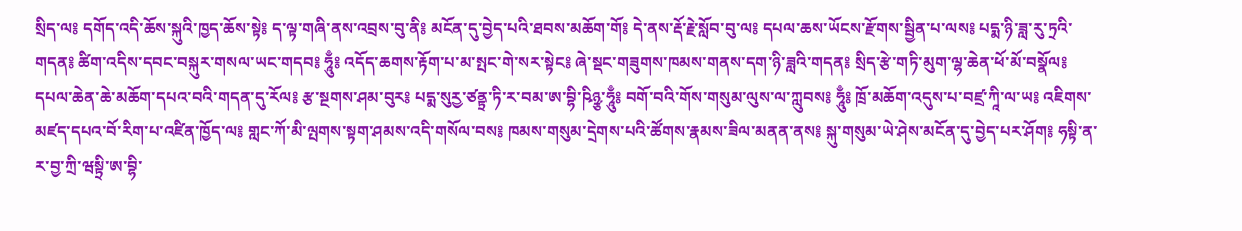སྲིད་ལ༔ དགོད་འདི་ཆོས་སྐུའི་ཁྱད་ཆོས་སྟེ༔ ད་ལྟ་གཞི་ནས་འབྲས་བུ་ནི༔ མངོན་དུ་བྱེད་པའི་ཐབས་མཆོག་གོ༔ དེ་ནས་རྡོ་རྗེ་སློབ་བུ་ལ༔ དཔལ་ཆས་ཡོངས་རྫོགས་སྦྱིན་པ་ལས༔ པདྨ་ཉི་ཟླ་རུ་ཏྲའི་གདན༔ ཚིག་འདིས་དབང་བསྐུར་གསལ་ཡང་གདབ༔ ཧཱུྃ༔ འདོད་ཆགས་རྟོག་པ་མ་སྤང་གེ་སར་སྟེང༔ ཞེ་སྡང་གཟུགས་ཁམས་གནས་དག་ཉི་ཟླའི་གདན༔ སྲིད་རྩེ་གཏི་མུག་ལྷ་ཆེན་ཕོ་མོ་བསྣོལ༔ དཔལ་ཆེན་ཆེ་མཆོག་དཔའ་བའི་གདན་དུ་རོལ༔ རྩ་སྔགས་ཤམ་བུར༔ པདྨ་སུརྱ་ཙནྟྲ་ཏི་ར་བམ་ཨ་བྷི་ཥིཉྩ་ཧཱུྃ༔ བགོ་བའི་གོས་གསུམ་ལུས་ལ་ཀླུབས༔ ཧཱུྃ༔ ཁྲོ་མཆོག་འདུས་པ་བཛྲ་ཀཱི་ལ་ཡ༔ འཇིགས་མཛད་དཔའ་བོ་རིག་པ་འཛིན་ཁྱོད་ལ༔ གླང་ཀོ་མི་ལྤགས་སྟག་ཤམས་འདི་གསོལ་བས༔ ཁམས་གསུམ་དྲེགས་པའི་ཚོགས་རྣམས་ཟིལ་མནན་ནས༔ སྐུ་གསུམ་ཡེ་ཤེས་མངོན་དུ་བྱེད་པར་ཤོག༔ ཧསྟི་ན་ར་བྱ་ཀྲི་ཝསྟྲི་ཨ་བྷི་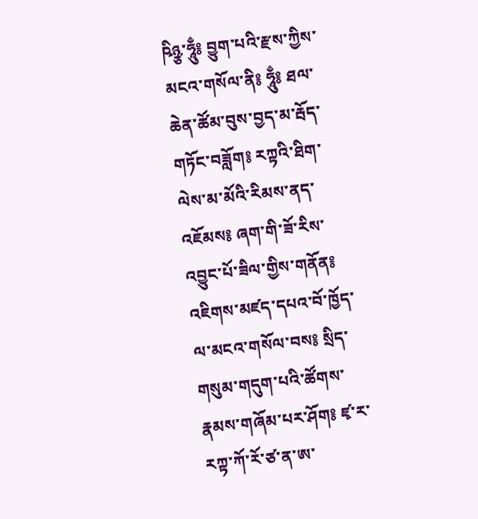ཥིཉྩ་ཧཱུྃ༔ བྱུག་པའི་རྫས་ཀྱིས་མངའ་གསོལ་ནི༔ ཧཱུྃ༔ ཐལ་ཆེན་ཚོམ་བུས་བྱད་མ་རྦོད་གཏོང་བཟློག༔ རཀྟའི་ཐིག་ལེས་མ་མོའི་རིམས་ནད་འཇོམས༔ ཞག་གི་ཟོ་རིས་འབྱུང་པོ་ཟིལ་གྱིས་གནོན༔ འཇིགས་མཛད་དཔའ་བོ་ཁྱོད་ལ་མངའ་གསོལ་བས༔ སྲིད་གསུམ་གདུག་པའི་ཚོགས་རྣམས་གཞོམ་པར་ཤོག༔ ཛྭ་ར་རཀྟ་ཀོ་རོ་ཙ་ན་ཨ་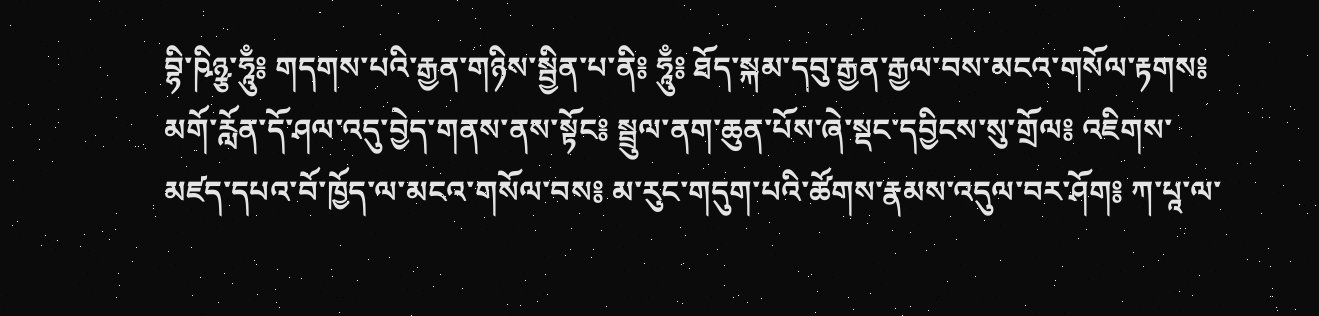བྷི་ཥིཉྩ་ཧཱུྃ༔ གདགས་པའི་རྒྱན་གཉིས་སྦྱིན་པ་ནི༔ ཧཱུྃ༔ ཐོད་སྐམ་དབུ་རྒྱན་རྒྱལ་བས་མངའ་གསོལ་རྟགས༔ མགོ་རློན་དོ་ཤལ་འདུ་བྱེད་གནས་ནས་སྟོང༔ སྦྲུལ་ནག་ཆུན་པོས་ཞེ་སྡང་དབྱིངས་སུ་གྲོལ༔ འཇིགས་མཛད་དཔའ་བོ་ཁྱོད་ལ་མངའ་གསོལ་བས༔ མ་རུང་གདུག་པའི་ཚོགས་རྣམས་འདུལ་བར་ཤོག༔ ཀ་པཱ་ལ་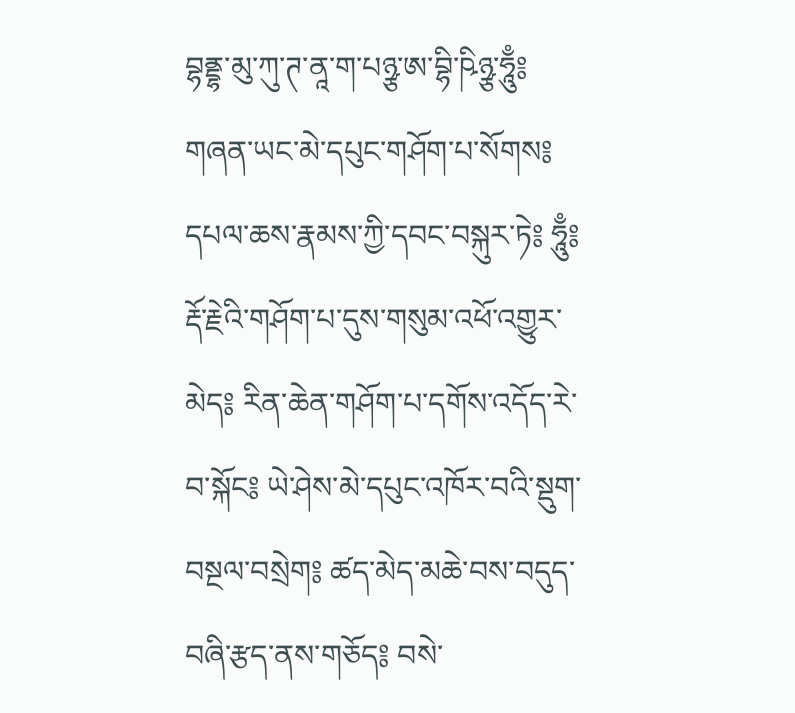བྷནྡྷ་མུ་ཀུ་ཊ་ནཱ་ག་པཉྩ་ཨ་བྷི་ཥིཉྩ་ཧཱུྃ༔ གཞན་ཡང་མེ་དཔུང་གཤོག་པ་སོགས༔ དཔལ་ཆས་རྣམས་ཀྱི་དབང་བསྐུར་ཏེ༔ ཧཱུྃ༔ རྡོ་རྗེའི་གཤོག་པ་དུས་གསུམ་འཕོ་འགྱུར་མེད༔ རིན་ཆེན་གཤོག་པ་དགོས་འདོད་རེ་བ་སྐོང༔ ཡེ་ཤེས་མེ་དཔུང་འཁོར་བའི་སྡུག་བསྔལ་བསྲེག༔ ཚད་མེད་མཆེ་བས་བདུད་བཞི་རྩད་ནས་གཅོད༔ བསེ་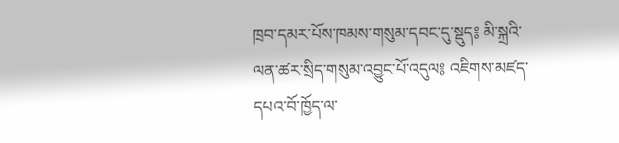ཁྲབ་དམར་པོས་ཁམས་གསུམ་དབང་དུ་སྡུད༔ མི་སྐྲའི་ལན་ཚར་སྲིད་གསུམ་འབྱུང་པོ་འདུལ༔ འཇིགས་མཛད་དཔའ་བོ་ཁྱོད་ལ་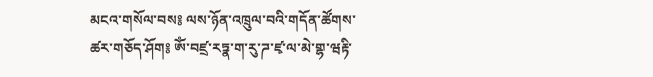མངའ་གསོལ་བས༔ ལས་ཉོན་འཁྲུལ་བའི་གདོན་ཚོགས་ཚར་གཅོད་ཤོག༔ ཨོཾ་བཛྲ་རཏྣ་ག་རུ་ཌ་ཛྭ་ལ་མེ་གྷ་ཝརྟི་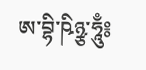ཨ་བྷི་ཥིཉྩ་ཧཱུྃ༔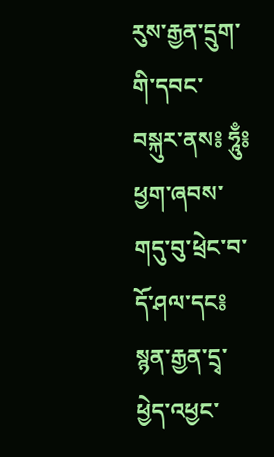རུས་རྒྱན་དྲུག་གི་དབང་བསྐུར་ནས༔ ཧཱུྃ༔ ཕྱག་ཞབས་གདུ་བུ་ཕྲེང་བ་དོ་ཤལ་དང༔ སྙན་རྒྱན་དྲྭ་ཕྱེད་འཕྱང་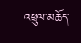འཕྲུལ་མཆོད་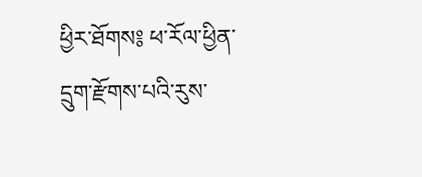ཕྱིར་ཐོགས༔ ཕ་རོལ་ཕྱིན་དྲུག་རྫོགས་པའི་རུས་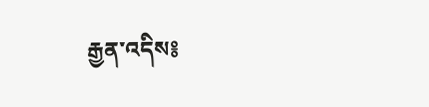རྒྱན་འདིས༔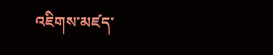འཇིགས་མཛད་